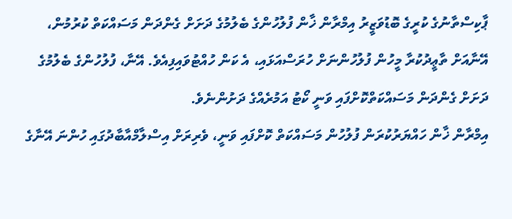ޕާކިސްތާނުގެ ކުރީގެ ބޮޑުވަޒީރު އިމްރާން ޚާން ފުލުހުންގެ ބެލުމުގެ ދަށަށް ގެންދަން މަސައްކަތް ކުރުމުން، އޭނާއަށް ތާޢީދުކުރާ މީހުން ފުލުހުންނަށް ހުރަސްއަޅައި، އެ ކަން ހުއްޓުވައިފިއެވެ. އޭނާ، ފުލުހުންގެ ބެލުމުގެ ދަށަށް ގެންދަން މަސައްކަތްކޮށްފައި ވަނީ ކޯޓު އަމުރެއްގެ ދަށުންނެވެ.
އިމްރާން ޚާން ހައްޔަރުކުރަން ފުލުހުން މަސައްކަތް ކޮށްފައި ވަނީ، ވެރިރަށް އިސްލާމްއާބާދުގައި ހުންނަ އޭނާގެ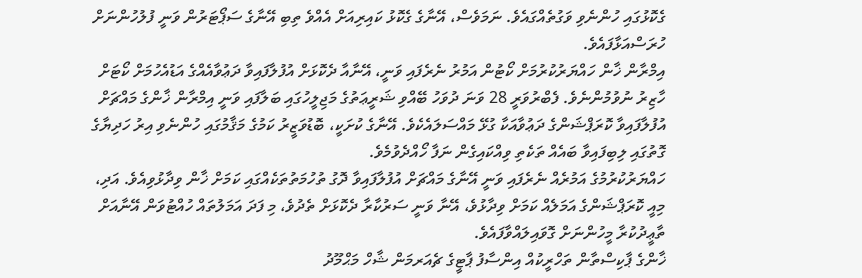ގެކޮޅުގައި ހުންނެވި ވަގުތެއްގައެވެ. ނަމަވެސް، އޭނާގެ ގެކޮޅު ކައިރިއަށް އެއްވެ ތިބި އޭނާގެ ސަޕޯޓަރުން ވަނީ ފުލުހުންނަށް ހުރަސްއަޅާފައެވެ.
އިމްރާން ޚާން ހައްޔަރުކުރުމަށް ކޯޓުން އަމުރު ނެރެފައި ވަނީ، އޭނާއާ ދެކޮޅަށް އުފުލާފައިވާ ދަޢުވާއެއްގެ އަޑުއެހުމަށް ކޯޓަށް ހާޒިރު ނުވުމުންނެވެ. ފެބްރުވަރީ 28 ވަނަ ދުވަހު ބޭއްވި ޝަރީޢަތުގެ މަޖިލީހުގައި ބަލާފައި ވަނީ އިމްރާން ޚާންގެ މައްޗަށް އުފުލާފައިވާ ކޮރަޕްޝަންގެ ދަޢުވާއަކާ ގުޅޭ މައްސަލައެކެވެ. އޭނާގެ ކުށަކީ، ބޮޑުވަޒީރު ކަމުގެ މަޤާމުގައި ހުންނެވި އިރު ހަދިޔާގެ ގޮތުގައި ލިބިފައިވާ ބައެއް ތަކެތި ވިއްކައިގެން ނަފާ ހޯއްދެވުމެވެ.
ހައްޔަރުކުރުމުގެ އަމުރެއް ނެރެފައި ވަނީ އޭނާގެ މައްޗަށް އުފުލާފައިވާ ދޮގު ތުހުމަތުތަކެއްގައި ކަމަށް ޚާން ވިދާޅުވިއެވެ. އަދި، މިއީ ކޮރަޕްޝަންގެ އަމަލެއް ކަމަށް ވިދާޅުވެ، އޭނާ ވަނީ ސަރުކާރާ ދެކޮޅަށް ތެދުވެ، މި ފަދަ އަމަލުތައް ހުއްޓުވަން އޭނާއަށް ތާޢީދުކުރާ މީހުންނަށް ގޮވައިލައްވާފައެވެ.
ޚާންގެ ޕާކިސްތާން ތަހްރީކުއް އިންސާފު ޕާޓީގެ ޗެއަރމަން ޝާހް މަޙްމޫދު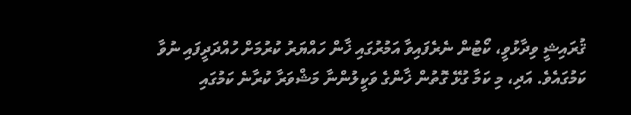ޤުރައިޝީ ވިދާޅުވީ، ކޯޓުން ނެރެފައިވާ އަމުރުގައި ޚާން ހައްޔަރު ކުރުމަށް ހުއްދަދީފައި ނުވާ ކަމުގައެވެ. އަދި، މި ކަމާ ގުޅޭ ގޮތުން ޚާންގެ ވަކީލުންނާ މަޝްވަރާ ކުރާނެ ކަމުގައި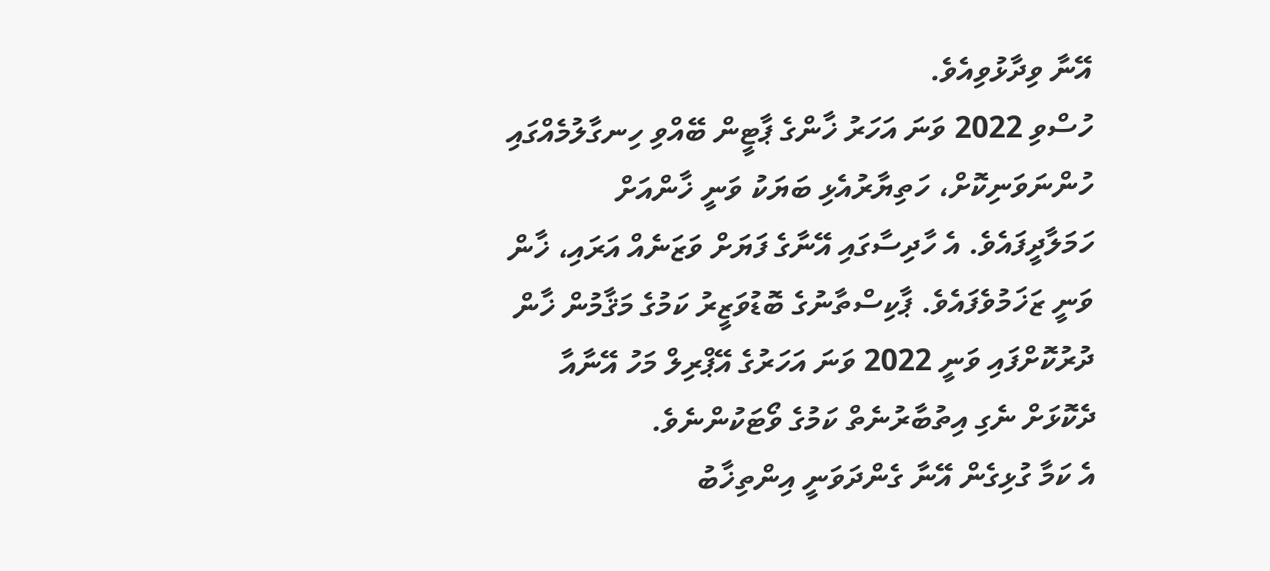އޭނާ ވިދާޅުވިއެވެ.
ހުސްވި 2022 ވަނަ އަހަރު ޚާންގެ ޕާޓީން ބޭއްވި ހިނގާލުމެއްގައި ހުންނަވަނިކޮށް، ހަތިޔާރުއެޅި ބަޔަކު ވަނީ ޚާންއަށް ހަމަލާދީފައެވެ. އެ ހާދިސާގައި އޭނާގެ ފަޔަށް ވަޒަނެއް އަރައި، ޚާން ވަނީ ޒަޚަމުވެފައެވެ. ޕާކިސްތާނުގެ ބޮޑުވަޒީރު ކަމުގެ މަޤާމުން ޚާން ދުރުކޮށްފައި ވަނީ 2022 ވަނަ އަހަރުގެ އޭޕްރިލް މަހު އޭނާއާ ދެކޮޅަށް ނެގި އިތުބާރުނެތް ކަމުގެ ވޯޓަކުންނެވެ.
އެ ކަމާ ގުޅިގެން އޭނާ ގެންދަވަނީ އިންތިޚާބު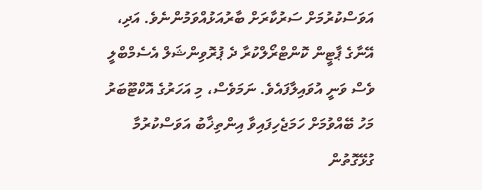އަވަސްކުރުމަށް ސަރުކާރަށް ބާރުއަޅުއްވަމުންނެވެ. އަދި، އޭނާގެ ޕާޓީން ކޮންޓްރޯލްކުރާ ދެ ޕުރޮވިންޝަލް އެސެމްބްލީ ވެސް ވަނީ އުވައިލާފައެވެ. ނަމަވެސް، މި އަހަރުގެ އޮކްޓޫބަރު މަހު ބޭއްވުމަށް ހަމަޖެހިފައިވާ އިންތިޚާބު އަވަސްކުރުމާ ގުޅޭގޮތުން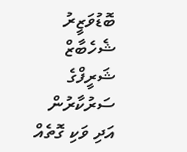ބޮޑުވަޒީރު ޝެހެބާޒް ޝަރީފްގެ ސަރުކާރުން އަދި ވަކި ގޮތެއް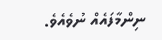ނިންމާފައެއް ނުވެއެވެ.